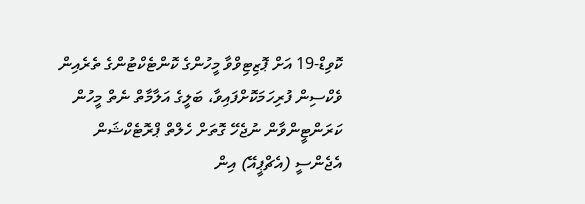ކޮވިޑް-19 އަށް ޕޮޒިޓިވްވާ މީހުންގެ ކޮންޓެކްޓުންގެ ތެރެއިން ވެކްސިން ފުރިހަމަކޮށްފައިވާ، ބަލީގެ އަލާމާތް ނެތް މީހުން ކަރަންޓީންވާން ނުޖެހޭ ގޮތަށް ހެލްތް ޕްރޮޓެކްޝަން އެޖެންސީ (އެޗްޕީއޭ) އިން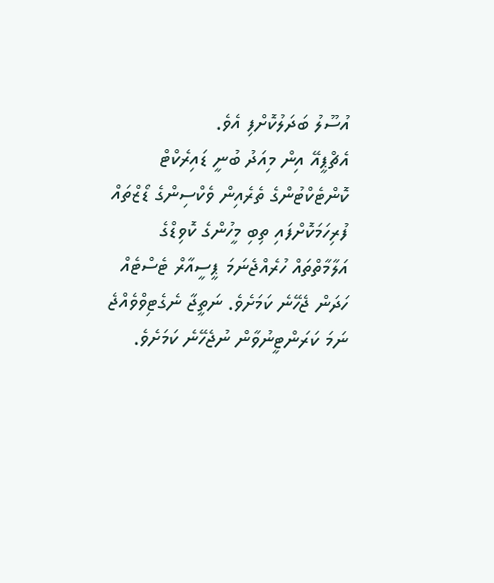އުސޫލު ބަދަލުކޮށްފި އެވެ.
އެޗްޕީއޭ އިން މިއަދު ބުނީ ޑައިރެކްޓް ކޮންޓެކްޓުންގެ ތެރެއިން ވެކްސިންގެ ޑޯޒްތައް ފުރިހަމަކޮށްފައި ތިބި މީހުންގެ ކޮވިޑްގެ އަލާމާތްތައް ހުރެއްޖެނަމަ ޕީސީއާރް ޓެސްޓެއް ހަދަން ޖެހޭނެ ކަމަށެވެ. ނަތީޖާ ނެގެޓިވްވެއްޖެ ނަމަ ކަރަންޓީނުވާން ނުޖެހޭނެ ކަމަށެވެ.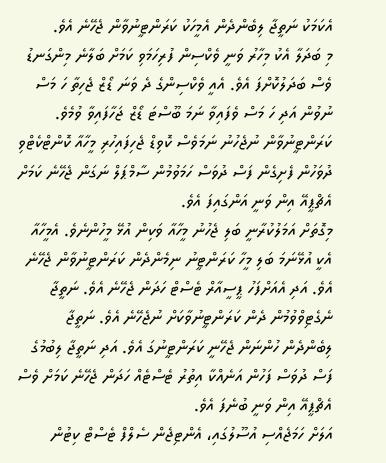އެކަމަކު ނަތީޖާ ލިބެންދެން އެމީހަކު ކަރަންޓީނުވާން ޖެހޭނެ އެވެ.
މި ބަދަލާ އެކު މިހާރު ވަނީ ވެކްސިން ފުރިހަމަވި ކަމަށް ބަލާނެ މިންގަނޑު ވެސް ބަދަލުކޮށްފަ އެވެ. އެއީ ވެކްސިންގެ ދެ ވަނަ ޑޯޒް ޖެހިތާ ހަ މަސް ނުވުން އަދި ހަ މަސް ވެފައިވާ ނަމަ ބޫސްޓަ ޑޯޒް ޖަހާފައިވާ ވުމެވެ.
ކަރަންޓީނުވާން ނުޖެހުނު ނަމަވެސް ކޮވިޑް ޖެހިފައިހުރި މީހާއާ ކޮންޓްކެޓްވި ދުވަހުން ފެށިގެން ފަސް ދުވަސް ހަމަވުމުން ސާމްޕަލް ނަގަން ޖެހޭނެ ކަމަށް އެޗްޕީއޭ އިން ވަނީ އަންގައިފަ އެވެ.
މިގޮތަށް އަމަލުކުރާނީ ބަލި ޖެހުނު މީހާއާ ވަކިން އުޅޭ މީހުންނެވެ. އެމީހާއާ އެކީ އުޅޭނަމަ ބަލި މީހާ ކަރަންޓީނު ނިމެންދެން ކަރަންޓީނުވާން ޖެހޭނެ އެވެ. އަދި އެއަށްފަހު ޕީސީއާރް ޓެސްޓް ހަދަން ޖެހޭނެ އެވެ. ނަތީޖާ ނެގެޓިވްވުމުން ދެން ކަރަންޓީނުވާކަށް ނުޖެހޭނެ އެވެ. ނަތީޖާ ލިބެންދެން ހުންނަން ޖެހޭނީ ކަރަންޓީނުގަ އެވެ. އަދި ނަތީޖާ ލިބުމުގެ ފަސް ދުވަސް ފަހުން އަނެއްކާ އިތުރު ޓެސްޓެއް ހަދަން ޖެހޭނެ ކަމަށް ވެސް އެޗްޕީއޭ އިން ވަނީ ބުނެފަ އެވެ.
އަލަށް ހަމަޖެއްސި އުސޫލުގައި، އެންޓިޖެން ސެލްފް ޓެސްޓް ކިޓުން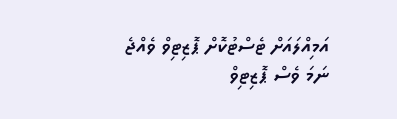އަމިއްލައަށް ޓެސްޓުކޮށް ޕޮޒިޓިވް ވެއްޖެ ނަމަ ވެސް ޕޮޒިޓިވް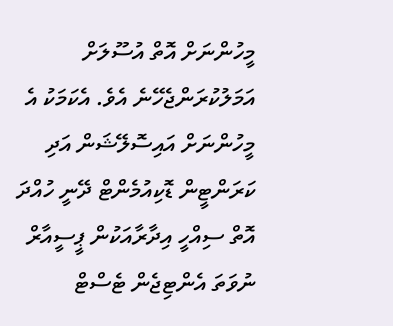މީހުންނަށް އޮތް އުސޫލަށް އަމަލުކުރަންޖެހޭނެ އެވެ. އެކަމަކު އެ މީހުންނަށް އައިސޮލޭޝަން އަދި ކަރަންޓީން ޑޮކިއުމެންޓް ދޭނީ ހުއްދަ އޮތް ސިއްހީ އިދާރާއަކުން ޕީސީއާރް ނުވަތަ އެންޓިޖެން ޓެސްޓް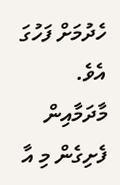ހެދުމަށް ފަހުގަ އެވެ.
މާދަމާއިން ފެށިގެން މި އާ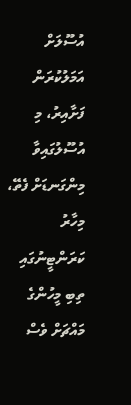އުސޫލަށް އަމަލުކުރަން ފަށާއިރު، މި އުސޫލުގައިވާ މިންގަނޑަށް ފެތޭ، މިހާރު ކަރަންޓީނުގައި ތިބި މީހުންގެ މައްޗަށް ވެސް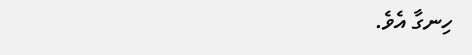ހިނގާ އެވެ.